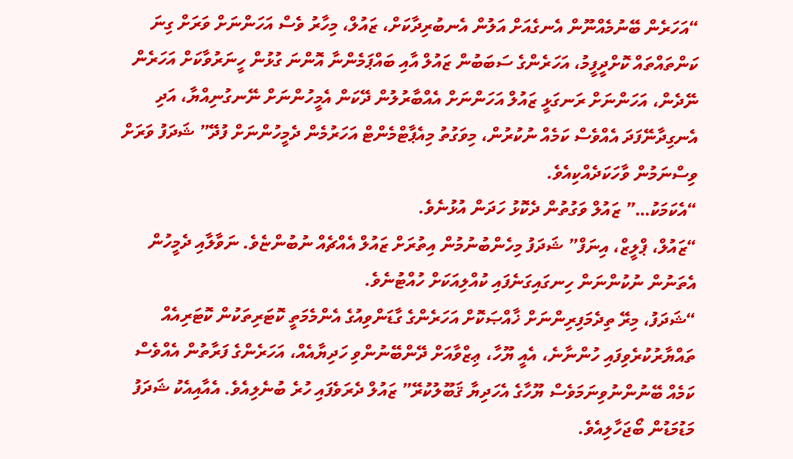“އަހަރެން ބޭނުމެއްނޫން އެނގެއަށް އަލުން އެނބުރިދާކަށް، ޒައުލް، މިހާރު ވެސް އަހަންނަށް ވަރަށް ގިނަ ކަންތައްތައް ކޮށްދީފީމު، އަހަރެންގެ ސަބަބުން ޒައުލް އާއި ބައްޕަމެންނާ އޮންނަ ގުޅުން ހީނަރުވާކަށް އަހަރެން ނޭދެން، އަހަންނަށް ރަނގަޅީ ޒައުލް އަހަންނަށް އެއްބާރުލުން ދޭކަން އެމީހުންނަށް ނޭނގުނިއްޔާ، އަދި އެނގިދާނޭފަދަ އެއްވެސް ކަމެއް ނުކުރުން، މިވަގުތު މިއެޕާޓްމެންޓް އަހަރުމެން ދެމީހުންނަށް ފުދޭ” ޝަދަފު ވަރަށް ވިސްނަމުން ވާހަކަދެއްކިއެވެ.
“އެކަމަކު…” ޒައުލް ވަގުތުން ދެކޮޅު ހަދަން އުޅުނެވެ.
“ޒައުލް، ޕްލީޒް، އިނަފް” ޝަދަފު މިހެންބުނުމުން އިތުރަށް ޒައުލް އެއްޗެއް ނުބުންޏެވެ. ނަވާލާއި ދެމީހުން އެތަނުން ނުކުންނަން ހިނގައިގަނެފައި ކުއްލިއަކަށް ހުއްޓުނެވެ.
“ޝަދަފު، މިރޭ ތިދެމަފިރިންނަށް ޚާއްޞަކޮށް އަހަރެންގެ ގާޑަންވިއުގެ އެންމެމަތީ ކޮޓަރިތަކުން ކޮޓަރިއެއް ތައްޔާރުކުރެވިފައި ހުންނާނެ، އެއީ ޔޫހާ، ޢިޒްވާއަށް ދޭންބޭނުންވި ހަދިޔާއެއް، އަހަރެންގެ ފަރާތުން އެއްވެސް ކަމެއް ބޭނުންނުވިނަމަވެސް ޔޫހާގެ އެހަދިޔާ ޤަބޫލުކުރޭ” ޒައުލް ދެރަވެފައި ހުރެ ބުނެލިއެވެ. އެއާއިއެކު ޝަދަފު މަޑުމަޑުން ބޯޖަހާލިއެވެ.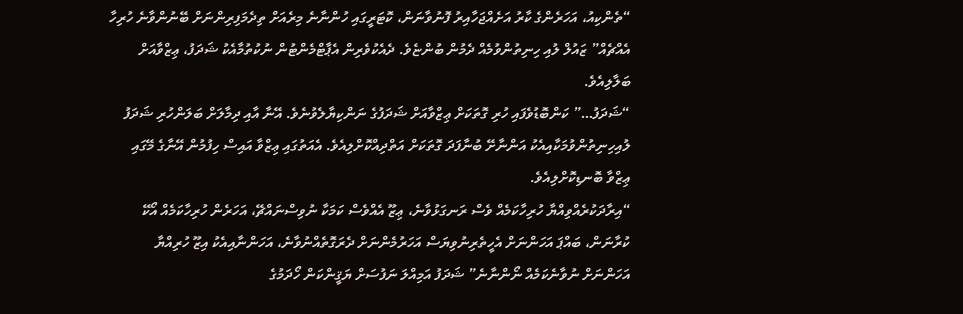“ތެންކިއު، އަހަރެންގެ ކާރު އަށެއްޖަހާއިރު ފޮނުވާނަން، ކޮޓަރީގައި ހުންނާނެ މިރެއަށް ތިދެމަފިރިންނަށް ބޭނުންވާނެ ހުރިހާ އެއްޗެއް” ޒައުލް ލުއި ހިނިތުންވުމެއް ދެމުން ބުންޏެވެ. ދެއެކުވެރިން އެޕާޓްމެންޓުން ނުކުތުމާއެކު ޝަދަފު، ޢިޒްވާއަށް ބަލާލިއެވެ.
“ޝަދަފު…” ކަންބޮޑުވެފައި ހުރި ގޮތަކަށް ޢިޒްވާއަށް ޝަދަފުގެ ނަންކިޔާލެވުނެވެ. އޭނާ އާއި ދިމާލަށް ބަލަންހުރި ޝަދަފު ލުއިހިނިތުންވުމަކާއިއެކު އަންނާށޭ ބުނާފަދަ ގޮތަކަށް އަތްދިއްކޮށްލިއެވެ. އެއަތުގައި ޢިޒްވާ އައިސް ހިފުމުން އޭނާގެ މޭގައި ޢިޒްވާ ބޮނޑިކޮށްލިއެވެ.
“އިރާދަކުރެއްވިއްޔާ ހުރިހާކަމެއް ވެސް ރަނގަޅުވާނެ، ޢިޒޫ އެއްވެސް ކަމަކާ ނުވިސްނައްޗޭ، އަހަރެން ހުރިހާކަމެއް އޯކޭ ކުރާނަން، ބައްޕަ އަހަންނަށް އެހީތެރިނުވިޔަސް އަހަރުމެންނަށް ދެރަގޮތެއްނުވާނެ، އަހަންނާއިއެކު އިޒޫ ހުރިއްޔާ އަހަންނަށް ނުވާނެކަމެއް ނޯންނާނެ” ޝަދަފު އަމިއްލަ ނަފުސަށް ޔަޤީންކަން ހޯދަމުގެ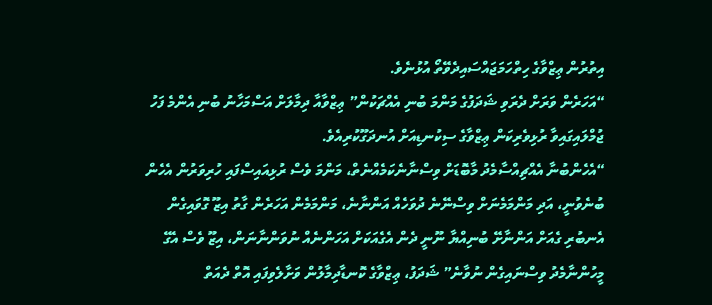އިތުރުން ޢިޒްވާގެ ހިތްހަމަޖައްސައިދެވޭތޯ އުޅުނެވެ.
“އަހަރެން ވަރަށް ދެރަވި ޝަދަފުގެ މަންމަ ބުނި އެއްޗަކުން” ޢިޒްވާއާ ދިމާލަށް އަސްމަހާނު ބުނި އެންމެ ފަހު ޖުމްލައިގައިވާ ރުޅިވެރިކަން ޢިޒްވާގެ ސިކުނޑިއަށް އުނދަގޫކުރިއެވެ.
“އެހެންބުނާ އެއްޗިއްސާމެދު މާބޮޑަށް ވިސްނާނެކަމެއްނެތް، މަންމަ ވެސް ރުޅިއައިސްފައި ހުރިވަރުން އެހެން ބުނެވުނީ، އަދި މަންމަމެނަށް ވިސްނޭނެ ދުވަހެއް އަންނާނެ، މަންމަމެން އަހަރެން ގާތު އިޒޫ ގޮވައިގެން އެނބުރި ގެއަށް އަންނާށޭ ބުނިއްޔާ ނޫނީ ދެން އެގެއަކަށް އަހަންނެއް ނުވަންނާނަން، އިޒޫ ވެސް އެގޭ މީހުންނާމެދު ވިސްނައިގެން ނުވާނެ” ޝަދަފު، ޢިޒްވާގެ ކޮނޑާދިމާލުން ވަށާލެވިފައި އޮތް ދެއަތް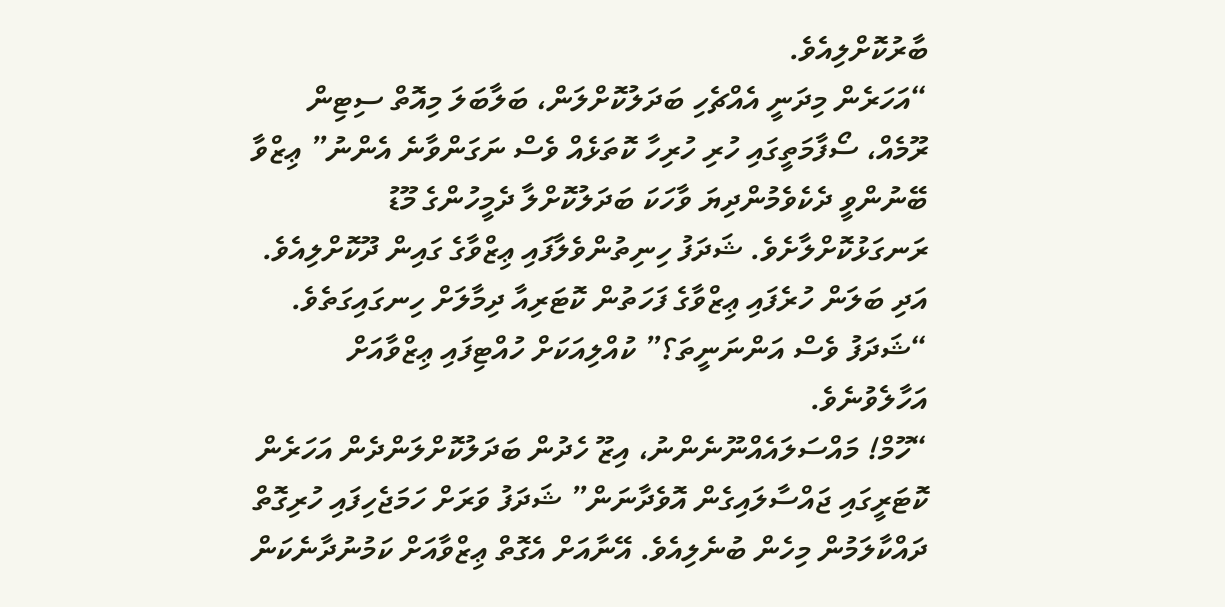ބާރުކޮށްލިއެވެ.
“އަހަރެން މިދަނީ އެއްޗެހި ބަދަލުކޮށްލަން، ބަލާބަލަ މިއޮތް ސިޓިން ރޫމެއް، ސޯފާމަތީގައި ހުރި ހުރިހާ ކޮތަޅެއް ވެސް ނަގަންވާނެ އެންނު” ޢިޒްވާ ބޭނުންވީ ދެކެވެމުންދިޔަ ވާހަކަ ބަދަލުކޮށްލާ ދެމީހުންގެ މޫޑު ރަނގަޅުކޮށްލާށެވެ. ޝަދަފު ހިނިތުންވެލާފައި ޢިޒްވާގެ ގައިން ދޫކޮށްލިއެވެ. އަދި ބަލަން ހުރެފައި ޢިޒްވާގެ ފަހަތުން ކޮޓަރިއާ ދިމާލަށް ހިނގައިގަތެވެ.
“ޝަދަފު ވެސް އަންނަނީތަ؟” ކުއްލިއަކަށް ހުއްޓިފައި ޢިޒްވާއަށް އަހާލެވުނެވެ.
“ހޫމް! މައްސަލައެއްނޫނެންނު، އިޒޫ ހެދުން ބަދަލުކޮށްލަންދެން އަހަރެން ކޮޓަރީގައި ޖައްސާލައިގެން އޮވެދާނަން” ޝަދަފު ވަރަށް ހަމަޖެހިފައި ހުރިގޮތް ދައްކާލަމުން މިހެން ބުނެލިއެވެ. އޭނާއަށް އެގޮތް ޢިޒްވާއަށް ކަމުނުދާނެކަން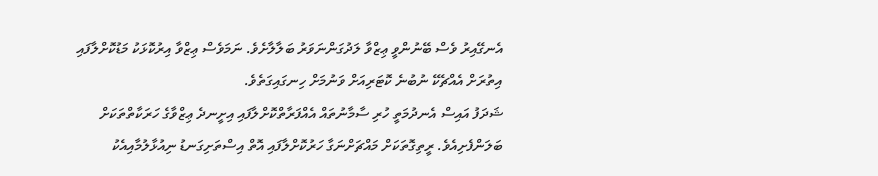އެނގޭއިރު ވެސް ބޭނުންވީ ޢިޒްވާ ލަދުގަންނަވަރު ބަލާލާށެވެ. ނަމަވެސް ޢިޒްވާ އިރުކޮޅަކު މަޑުކޮށްލާފައި އިތުރަށް އެއްޗެކޭ ނުބުނެ ކޮޓަރިއަށް ވަނުމަށް ހިނގައިގަތެވެ.
ޝަދަފު އައިސް އެނދުމަތީ ހުރި ސާމާނުތައް އެއްފަރާތްކޮށްލާފައި އިށީނދެ ޢިޒްވާގެ ހަރަކާތްތަކަށް ބަލަންފެށިއެވެ. ރީތިގޮތަކަށް މައްޗަށްނަގާ ހަރުކޮށްލާފައި އޮތް އިސްތަށިގަނޑު ނިއުޅާލުމާއިއެކު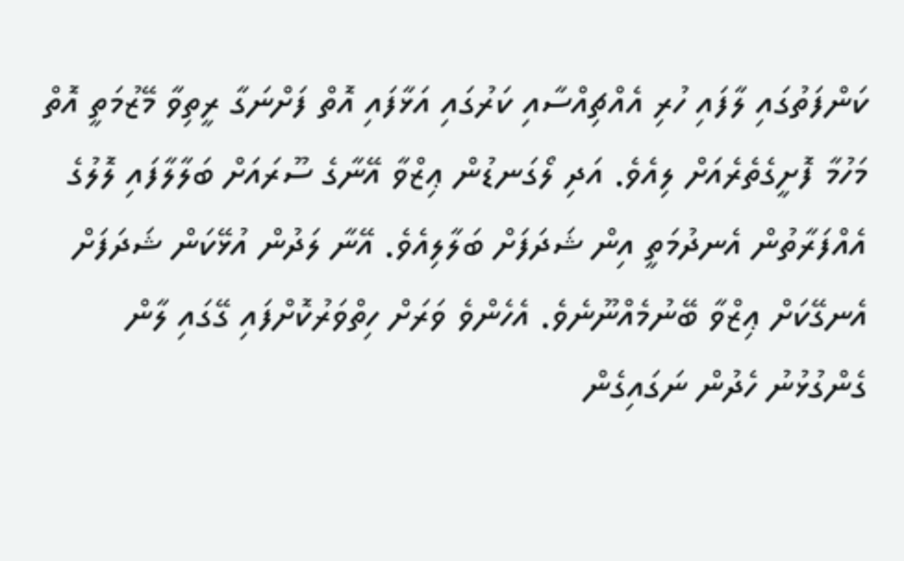ކަންފަތުގައި ލާފައި ހުރި އެއްޗިއްސާއި ކަރުގައި އަޅާފައި އޮތް ފަށްނަގާ ރީތިވާ މޭޒުމަތީ އޮތް މަހުމާ ފޮށީގެތެރެއަށް ލިއެވެ. އަދި ލޯގަނޑުން ޢިޒްވާ އޭނާގެ ސޫރައަށް ބަލާލާފައި ލޮލުގެ އެއްފަރާތުން އެނދުމަތީ އިން ޝަދަފަށް ބަލާލިއެވެ. އޭނާ ލަދުން އުޅޭކަން ޝަދަފަށް އެނގޭކަށް ޢިޒްވާ ބޭނުމެއްނޫނެވެ. އެހެންވެ ވަރަށް ހިތްވަރުކޮށްފައި ގޭގައި ލާން ގެންގުޅުނު ހެދުން ނަގައިގެން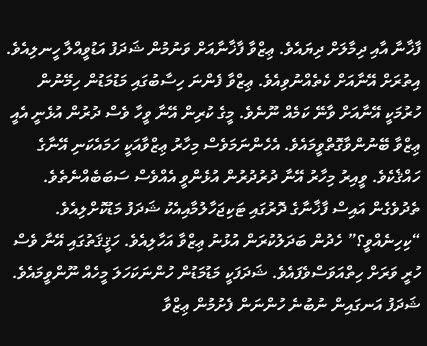ފާޚާނާ އާއި ދިމާލަށް ދިޔައެވެ. ޢިޒްވާ ފާޚާނާއަށް ވަނުމުން ޝަދަފު އަޑުވީއްލާ ހީނލިއެވެ. އިތުރަށް އޭނާއަށް ކެތެއްނުވިއެވެ. ޢިޒްވާ ފެންނަ ހިސާބުގައި މަޑުމަޑުން ހިމޭނުން ހުރުމަކީ އޭނާއަށް ވާނޭ ކަމެއް ނޫނެވެ. މީގެ ކުރިން އޭނާ ވީހާ ވެސް ދުރުން އުޅެނީ އެއީ ޢިޒްވާ ބޭނުންވާގޮތްވީމައެވެ. އެހެންނަމަވެސް މިހާރު ޢިޒްވާއަކީ ހަމައެކަނި އޭނާގެ ހައްޤެކެވެ. ވީއިރު މިހާރު އޭނާ ދުރުދުރުން އުޅެންވީ އެއްވެސް ސަބަބެއްނެތެވެ. ތެދުވެގެން އައިސް ފާޚާނާގެ ދޮރުގައި ޓަކިޖަހާލުމާއިއެކު ޝަދަފު މަޑުކޮށްލިއެވެ.
“ކިހިނެއްވީ؟” ހެދުން ބަދަލުކުރަން އުޅުނު ޢިޒްވާ އަހާލިއެވެ. ހަޤީޤަތުގައި އޭނާ ވެސް ހުރީ ވަރަށް ހިތްއަވަސްވެފައެވެ. ޝަދަފަކީ މަޑުމަޑުން ހުންނަކަހަލަ މީހެއް ނޫންވީމައެވެ. ޝަދަފު އަނގައިން ނުބުނެ ހުންނަން ފެށުމުން ޢިޒްވާ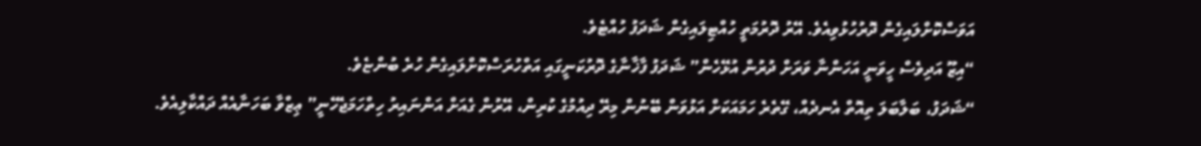އަވަސްކޮށްލައިގެން ދޮރުހުޅުވިއެވެ. އޭރު ދޮރުމަތީ ހުއްޓިލައިގެން ޝަދަފު ހުއްޓެވެ.
“އިޒޫ އަދިވެސް ހީވަނީ އަހަންނާ ވަރަށް ދުރުން އުޅޭހެން” ޝަދަފު ފާޚާނާގެ ދޮރުކަނީގައި އަތްހުރަސްކޮށްލައިގެން ހުރެ ބުންޏެވެ.
“ޝަދަފު، ބަލާބަލަ ތިއޮތް އެނދެއް، ގޭތެރެ ހަމައަކަށް އަޅުވަން ބޭނުން މިރޭ ދިއުމުގެ ކުރިން، އޭރުން ގެއަށް އަންނައިރު ހިތްހަމަޖެހޭނީ” ޢިޒްވާ ބަހަނާއެއް ދައްކާލިއެވެ.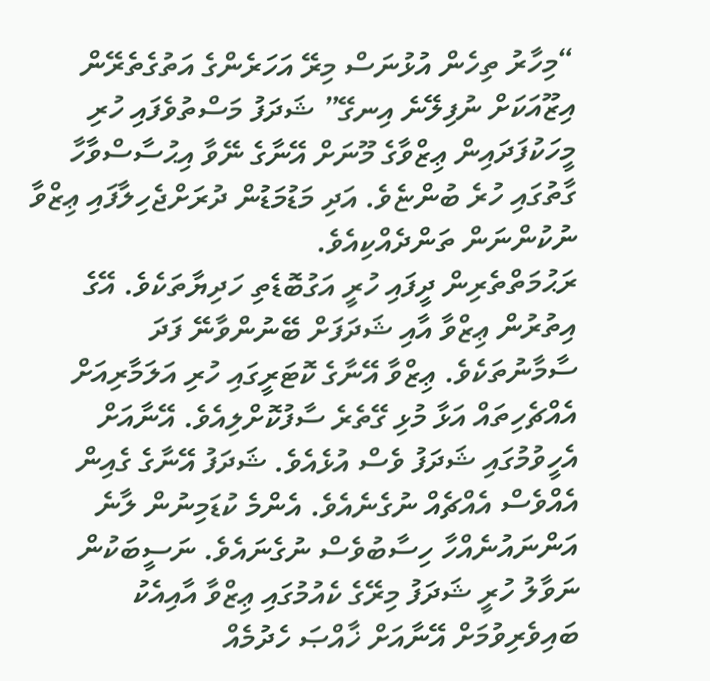“މިހާރު ތިހެން އުޅުނަސް މިރޭ އަހަރެންގެ އަތުގެތެރޭން އިޒޫއަކަށް ނުފިލޭނެ އިނގޭ” ޝަދަފު މަސްތުވެފައި ހުރި މީހަކުފަދައިން ޢިޒްވާގެ މޫނަށް އޭނާގެ ނޭވާ އިޙުސާސްވާހާ ގާތުގައި ހުރެ ބުންޏެވެ. އަދި މަޑުމަޑުން ދުރަށްޖެހިލާފައި ޢިޒްވާ ނުކުންނަން ތަންދެއްކިއެވެ.
ރަޙުމަތްތެރިން ދީފައި ހުރީ އަގުބޮޑެތި ހަދިޔާތަކެވެ. އޭގެ އިތުރުން ޢިޒްވާ އާއި ޝަދަފަށް ބޭނުންވާނޭ ފަދަ ސާމާނުތަކެވެ. ޢިޒްވާ އޭނާގެ ކޮޓަރީގައި ހުރި އަލަމާރިއަށް އެއްޗެހިތައް އަޅާ މުޅި ގޭތެރެ ސާފުކޮށްލިއެވެ. އޭނާއަށް އެހީވުމުގައި ޝަދަފު ވެސް އުޅެއެވެ. ޝަދަފު އޭނާގެ ގެއިން އެއްވެސް އެއްޗެއް ނުގެނެއެވެ. އެންމެ ކުޑަމިނުން ލާނެ އަންނައުނެއްހާ ހިސާބުވެސް ނުގެނައެވެ. ނަސީބަކުން ނަވާލު ހުރީ ޝަދަފު މިރޭގެ ކެއުމުގައި ޢިޒްވާ އާއިއެކު ބައިވެރިވުމަށް އޭނާއަށް ޚާއްޞަ ހެދުމެއް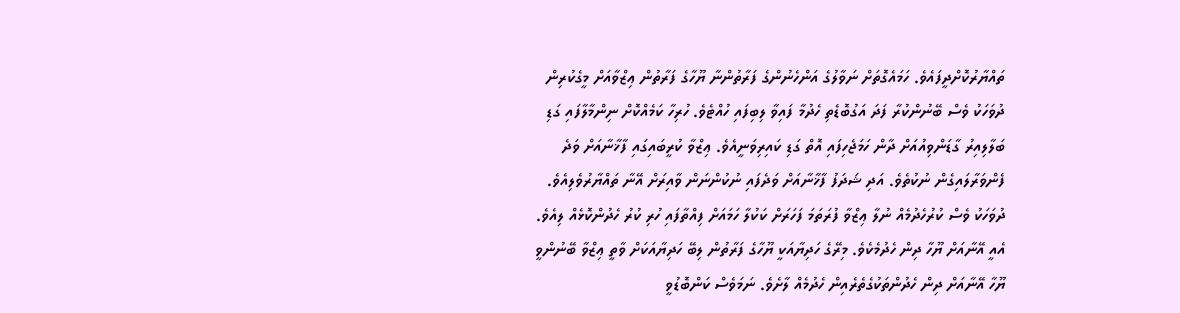ތައްޔާރުކޮށްދީފައެވެ. ހަމައެގޮތަށް ނަވާލުގެ އަންހެނުންގެ ފަރާތުންނާ ޔޫހާގެ ފަރާތުން ޢިޒްވާއަށް މީގެކުރިން ދުވަހަކު ވެސް ބޭނުންކުރާ ފަދަ އަގުބޮޑެތި ހެދުމާ ފައިވާ ލިބިފައި ހުއްޓެވެ. ހުރިހާ ކަމެއްކޮށް ނިންމާލާފައި ގަޑި ބަލާލިއިރު ގާޑަންވިއުއަށް ދާން ހަމަޖެހިފައި އޮތް ގަޑި ކައިރިވަނީއެވެ. ޢިޒްވާ ކުރީބައިގައި ފާޚާނާއަށް ވަދެ ފެންވަރާލައިގެން ނުކުތެވެ. އަދި ޝަދަފު ފާޚާނާއަށް ވަދެފައި ނުކުންނަން ވާއިރަށް އޭނާ ތައްޔާރުވެލިއެވެ. ދުވަހަކު ވެސް ކުރުހެދުމެއް ނުލާ ޢިޒްވާ ފުރަތަމަ ފަހަރަށް ކަކުލާ ހަމައަށް ފިއްތާފައި ހުރި ކުރު ހެދުންކޮޅެއް ލިއެވެ. އެއީ އޭނާއަށް ޔޫހާ ދިން ހެދުމެކެވެ. މިރޭގެ ހަދިޔާއަކީ ޔޫހާގެ ފަރާތުން ލިބޭ ހަދިޔާއަކަށް ވާތީ ޢިޒްވާ ބޭނުންވީ ޔޫހާ އޭނާއަށް ދިން ހެދުންތަކުގެތެރެއިން ހެދުމެއް ލާށެވެ. ނަމަވެސް ކަންބޮޑުވީ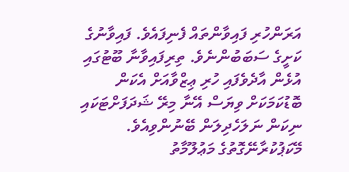އަރަންހުރި ފައިވާންތައް ފެނިފައެވެ. ފައިވާނުގެ ކަށީގެ ސަބަބުންނެވެ. ތިރިފައިވާނާ ބޫޓުގައި އުޅެން އާދެވެފައި ހުރި ޢިޒްވާއަށް އެކަން ބޮޑުކަމަކަށް ވިޔަސް އޭނާ މިރޭ ޝަދަފަށްޓަކައި ނިކަން ނަލަހެދިލަން ބޭނުންވިއެވެ. މޭކަޕުކުރާނޭގޮތުގެ މަޢުލޫމާތު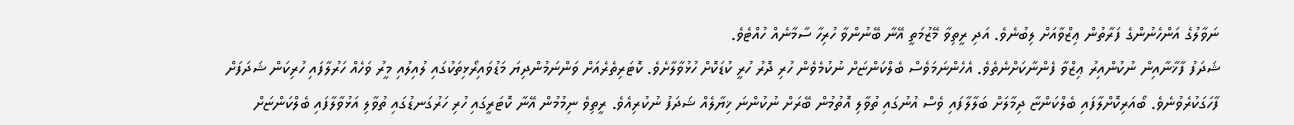ނަވާލުގެ އަންހެނުންގެ ފަރާތުން ޢިޒްވާއަށް ލިބުނެވެ. އަދި ރީތިވާ މޭޒުމަތީ އޭނާ ބޭނުންވާ ހުރިހާ ސާމާނެއް ހުއްޓެވެ.
ޝަދަފު ފާޚާނާއިން ނުކުންއިރު ޢިޒްވާ ފެންނާކަށްނެތެވެ. އެހެންނަމަވެސް ބެލްކަންޏަށް ނުކުމެވެން ހުރި ދޮރު ހުރީ ކުޑަކޮށް ހުޅުވާލާށެވެ. ކޮޓަރިތެރެއަށް ވަންނަމުންދިޔަ މަޑުވައިރޯޅިތަކުގައި ލުއިލުއި މީރު ވަހެއް ހަރުލާފައި ހުރިކަން ޝަދަފަށް ފާހަގަކުރެވުނެވެ. ބޯއަރިކޮށްލާފައި ބެލްކަންޏާ ދިމާލަށް ބަލާލާފައި ވެސް އުނުގައި ތުވާލި އޮތުމުން ބޭރަށް ނުކުންނަ ޚިޔާލެއް ޝަދަފު ނުކުރިއެވެ. ރީތިވެ ނިމުމުން އޭނާ ކޮޓަރީގައި ހުރި ހަރުގަނޑުގައި ތުވާލި އަޅުވާލާފައި ބެލްކަންޏަށް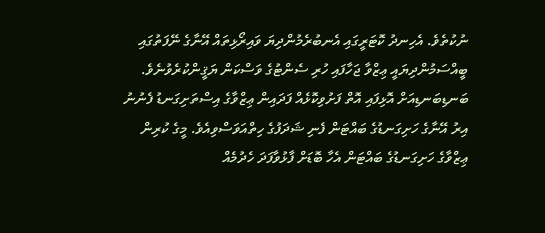ނުކުތެވެ. އެހިނދު ކޮޓަރީގައި އެނބުރެމުންދިޔަ ވައިރޯޅިތައް އޭނާގެ ނޭފަތުގައި ބީއްސަމުންދިޔައީ ޢިޒްވާ ޖަހާފައި ހުރި ސެންޓުގެ ވަސްކަން ޔަޤީންކުރެވުނެވެ. ބަނޑިބަނޑިއަށް އޮޅިފައި އޮތް ފަށުވިކޮޅެއް ފަދައިން ޢިޒްވާގެ އިސްތަށިގަނޑު ފެނުނު އިރު އޭނާގެ ހަށިގަނޑުގެ ބައްޓަން ފެނި ޝަދަފުގެ ހިތްއަވަސްވިއެވެ. މީގެ ކުރިން ޢިޒްވާގެ ހަށިގަނޑުގެ ބައްޓަން އެހާ ބޮޑަށް ފާޅުވާފަދަ ހެދުމެއް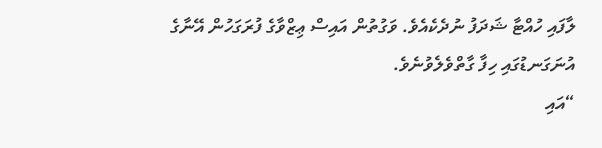ލާފައި ހުއްޓާ ޝަދަފު ނުދެކެއެވެ. ވަގުތުން އައިސް ޢިޒްވާގެ ފުރަގަހުން އޭނާގެ އުނަގަނޑުގައި ހިފާ ގާތްވެލެވުނެވެ.
“އައި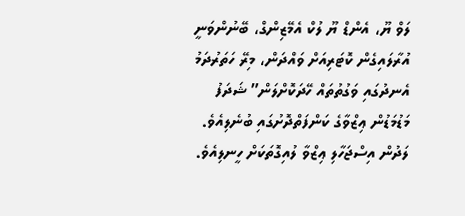ލަވް ޔޫ، އެންޑް ޔޫ ލުކް އެމޭޒިންގް، ބޭނުންވަނީ އުރާލައިގެން ކޮޓަރިއަށް ވައްދަން، މިރޭ ހަތަރުދަމު އެނދުގައި ވަގުތުތައް ހޭދަކޮށްލަން” ޝަދަފު މަޑުމަޑުން ޢިޒްވާގެ ކަންފަތްދޮށުގައި ބުނެލިއެވެ. ލަދުން އިސްޖަހާލި ޢިޒްވާ ލުއިގޮތަކަށް ހީނލިއެވެ.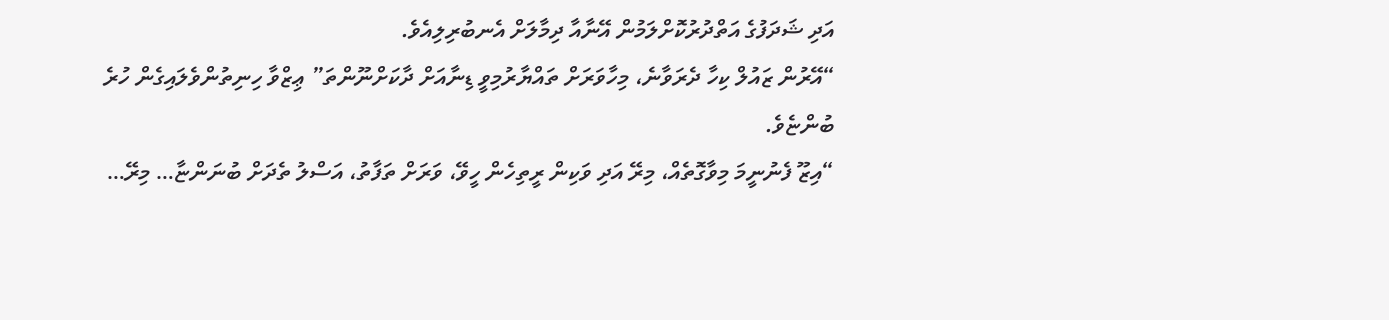އަދި ޝަދަފުގެ އަތްދުރުކޮށްލަމުން އޭނާއާ ދިމާލަށް އެނބުރިލިއެވެ.
“އޭރުން ޒައުލް ކިހާ ދެރަވާނެ، މިހާވަރަށް ތައްޔާރުމިވީ ޑިނާއަށް ދާކަށްނޫންތަ” ޢިޒްވާ ހިނިތުންވެލައިގެން ހުރެ ބުންޏެވެ.
“އިޒޫ ފެނުނީމަ މިވާގޮތެއް، މިރޭ އަދި ވަކިން ރީތިހެން ހީވޭ، ވަރަށް ތަފާތު، އަސްލު ތެދަށް ބުނަންޏާ… މިރޭ…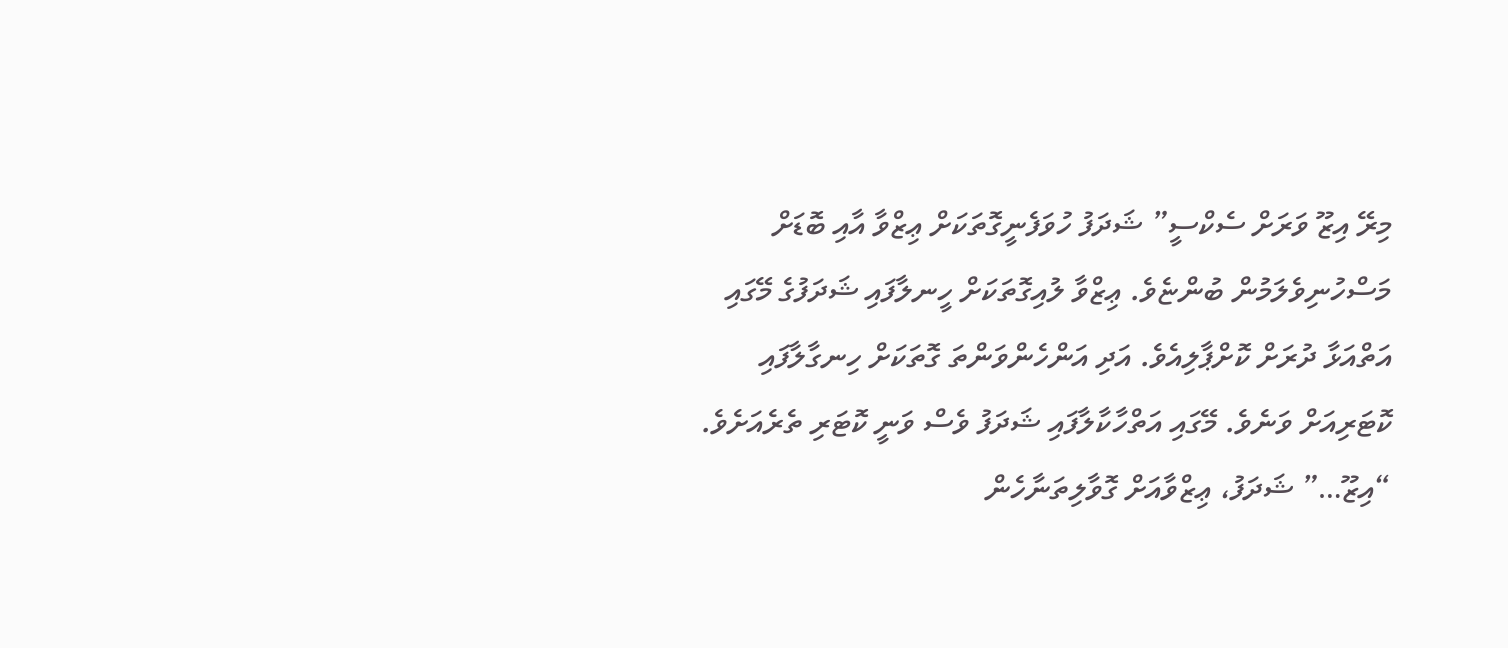މިރޭ އިޒޫ ވަރަށް ސެކްސީ” ޝަދަފު ހުވަފެނީގޮތަކަށް ޢިޒްވާ އާއި ބޮޑަށް މަސްހުނިވެލަމުން ބުންޏެވެ. ޢިޒްވާ ލުއިގޮތަކަށް ހީނލާފައި ޝަދަފުގެ މޭގައި އަތްއަޅާ ދުރަށް ކޮށްޕާލިއެވެ. އަދި އަންހެންވަންތަ ގޮތަކަށް ހިނގާލާފައި ކޮޓަރިއަށް ވަނެވެ. މޭގައި އަތްހާކާލާފައި ޝަދަފު ވެސް ވަނީ ކޮޓަރި ތެރެއަށެވެ.
“އިޒޫ…” ޝަދަފު، ޢިޒްވާއަށް ގޮވާލިތަނާހެން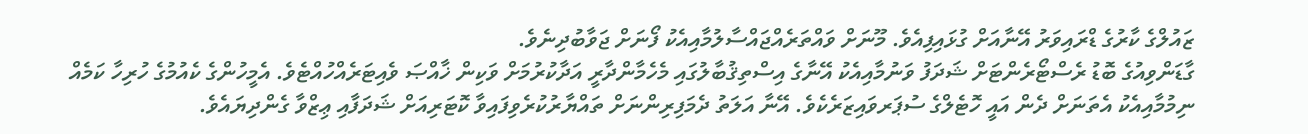ޒައުލްގެ ކާރުގެ ޑްރައިވަރު އޭނާއަށް ގުޅައިފިއެވެ. މޫނަށް ވައްތަރެއްޖައްސާލުމާއިއެކު ފޯނަށް ޖަވާބުދިނެވެ.
ގާޑަންވިއުގެ ބޮޑު ރެސްޓޯރެންޓަށް ޝަދަފު ވަނުމާއިއެކު އޭނާގެ އިސްތިޤުބާލުގައި މެހެމާންދާރީ އަދާކުރުމަށް ވަކިން ޚާއްޞަ ވެއިޓަރެއްހުއްޓެވެ. އެމީހުންގެ ކެއުމުގެ ހުރިހާ ކަމެއް ނިމުމާއިއެކު އެތަނަށް ދެން އައީ ހޮޓެލްގެ ސުޕަރވައިޒަރެކެވެ. އޭނާ އަލަތު ދެމަފިރިންނަށް ތައްޔާރުކުރެވިފައިވާ ކޮޓަރިއަށް ޝަދަފާއި ޢިޒްވާ ގެންދިޔައެވެ.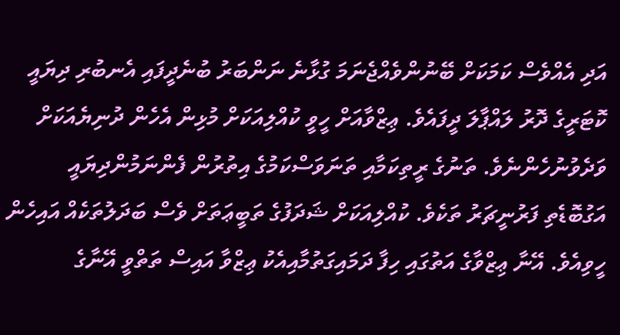އަދި އެއްވެސް ކަމަކަށް ބޭނުންވެއްޖެނަމަ ގުޅާނެ ނަންބަރު ބުނެދީފައި އެނބުރި ދިޔައީ ކޮޓަރީގެ ދޮރު ލައްޕާލަ ދީފައެވެ. ޢިޒްވާއަށް ހީވީ ކުއްލިއަކަށް މުޅިން އެހެން ދުނިޔެއަކަށް ވަދެވުނުހެންނެވެ. ތަނުގެ ރީތިކަމާއި ތަނަވަސްކަމުގެ އިތުރުން ފެންނަމުންދިޔައީ އަގުބޮޑެތި ފަރުނީޗަރު ތަކެވެ. ކުއްލިއަކަށް ޝަދަފުގެ ތަބީޢަތަށް ވެސް ބަދަލުތަކެއް އައިހެން ހީވިއެވެ. އޭނާ ޢިޒްވާގެ އަތުގައި ހިފާ ދަމައިގަތުމާއިއެކު ޢިޒްވާ އައިސް ތަތްވީ އޭނާގެ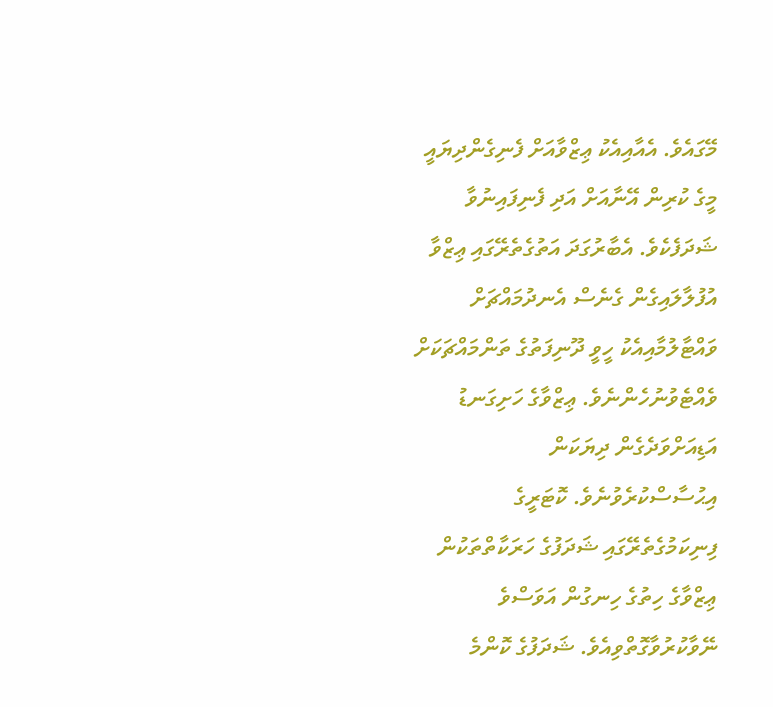މޭގައެވެ. އެއާއިއެކު ޢިޒްވާއަށް ފެނިގެންދިޔައީ މީގެ ކުރިން އޭނާއަށް އަދި ފެނިފައިނުވާ ޝަދަފެކެވެ. އެބާރުގަދަ އަތުގެތެރޭގައި ޢިޒްވާ އުފުލާލައިގެން ގެނެސް އެނދުމައްޗަށް ވައްޓާލުމާއިއެކު ހީވީ ދޫނިފަތުގެ ތަންމައްޗަކަށް ވެއްޓެވުނުހެންނެވެ. ޢިޒްވާގެ ހަށިގަނޑު އަޑިއަށްވަދެގެން ދިޔަކަން އިޙުސާސްކުރެވުނެވެ. ކޮޓަރީގެ ފިނިކަމުގެތެރޭގައި ޝަދަފުގެ ހަރަކާތްތަކުން ޢިޒްވާގެ ހިތުގެ ހިނގުން އަވަސްވެ ނޭވާކުރުވާގޮތްވިއެވެ. ޝަދަފުގެ ކޮންމެ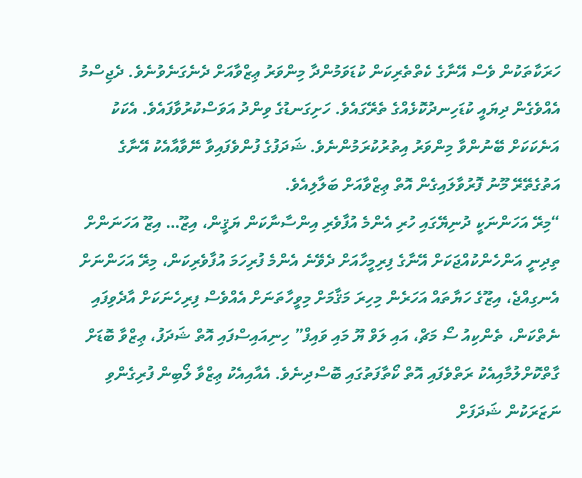ހަރަކާތަކުން ވެސް އޭނާގެ ކެތްތެރިކަން ކުޑަވަމުންދާ މިންވަރު ޢިޒްވާއަށް ދެނެގަނެވުނެވެ. ދެޖިސްމު އެއްވެގެން ދިޔައީ ކުޑަހިނދުކޮޅެއްގެ ތެރޭގައެވެ. ހަށިގަނޑުގެ ވިންދު އަވަސްކުރުވާފައެވެ. އެކަކު އަނެކަކަށް ބޭނުންވާ މިންވަރު އިތުރުކުރަމުންނެވެ. ޝަދަފުގެ ފުންވެފައިވާ ނޭވާއާއެކު އޭނާގެ އަތުގެތޭރޭ މޫނު ފޮރުވާލައިގެން އޮތް ޢިޒްވާއަށް ބަލާލިއެވެ.
“މިރޭ އަހަންނަކީ ދުނިޔޭގައި ހުރި އެންމެ އުފާވެރި އިންސާނާކަން ޔަޤީން، އިޒޫ… އިޒޫ އަހަނަންށް ތިދިނީ އަންހެންކުއްޖަކަށް އޭނާގެ ފިރިމީހާއަށް ދެވޭނެ އެންމެ ފުރިހަމަ އުފާވެރިކަން، މިރޭ އަހަންނަށް އެނގިއްޖެ، އިޒޫގެ ހަޔާތައް އަހަރެން މިހިރަ މަޤާމަށް މިވީހާތަނަށް އެއްވެސް ފިރިހެނަކަށް އާދެވިފައި ނެތްކަން، ތެންކިއު ސޯ މަޗް، އައި ލަވް ޔޫ މައި ވައިފް” ހިނިއައިސްފައި އޮތް ޝަދަފު، ޢިޒްވާ ބޮޑަށް ގާތްކޮށްލުމާއިއެކު ރަތްވެފައި އޮތް ކޯތާފަތުގައި ބޮސްދިނެވެ. އެއާއިއެކު ޢިޒްވާ ލޯބިން ފުރިގެންވި ނަޒަރަކުން ޝަދަފަށް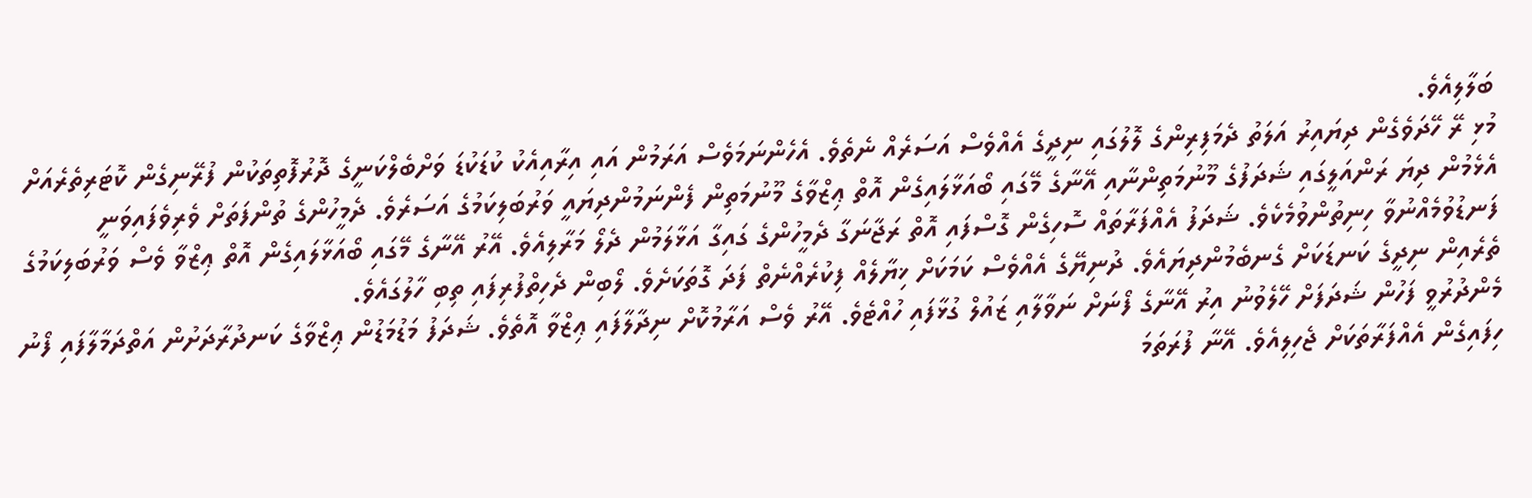ބަލާލިއެވެ.
މުޅި ރޭ ހޭދަވެގެން ދިޔައިރު އަލަތު ދެމަފިރިންގެ ލޮލުގައި ނިދީގެ އެއްވެސް އަސަރެއް ނެތެވެ. އެހެންނަމަވެސް އަރަމުން އައި އިރާއިއެކު ކުޑަކުޑަ ވަށްބެލްކަނީގެ ދޮރުފޮތިތަކުން ފުރޭނިގެން ކޮޓަރިތެރެއަށް އެޅެމުން ދިޔަ ރަންއަލީގައި ޝަދަފުގެ މޫނުމަތިންނާއި އޭނާގެ މޭގައި ބޯއަޅާލައިގެން އޮތް ޢިޒްވާގެ މޫނުމަތިން ފެންނަމުންދިޔައީ ވަރުބަލިކަމުގެ އަސަރެވެ. ދެމީހުންގެ ތުންފަތަށް ވެރިވެފައިވަނީ ފަނޑުވުމެއްނުވާ ހިނިތުންވުމެކެވެ. ޝަދަފު އެއްފަރާތައް ސޮހިގެން ގޮސްފައި އޮތް ރަޖާނަގާ ދެމީހުންގެ ގައިގާ އަޅާލަމުން ދެލޯ މަރާލިއެވެ. އޭރު އޭނާގެ މޭގައި ބޯއަޅާލައިގެން އޮތް ޢިޒްވާ ވެސް ވަރުބަލިކަމުގެ ތެރެއިން ނިދީގެ ކަނޑަކަށް ގެނބެމުންދިޔައެވެ. ދުނިޔޭގެ އެއްވެސް ކަމަކަށް ޚިޔާލެއް ފިކުރެއްނެތް ފަދަ ގޮތަކަށެވެ. ލޯބިން ދެހިތްފުރިފައި ތިބި ހާލުގައެވެ.
މެންދުރުވީ ފަހުން ޝަދަފަށް ހޭލެވުނު އިރު އޭނާގެ ފޯނަށް ނަވާލާއި ޒައުލް ގުޅާފައި ހުއްޓެވެ. އޭރު ވެސް އަރާމުކޮށް ނިދާލާފައި ޢިޒްވާ އޮތެވެ. ޝަދަފު މަޑުމަޑުން ޢިޒްވާގެ ކަނދުރާދަށުން އަތްދަމާލާފައި ފޯނު ހިފައިގެން އެއްފަރާތަކަށް ޖެހިލިއެވެ. އޭނާ ފުރަތަމަ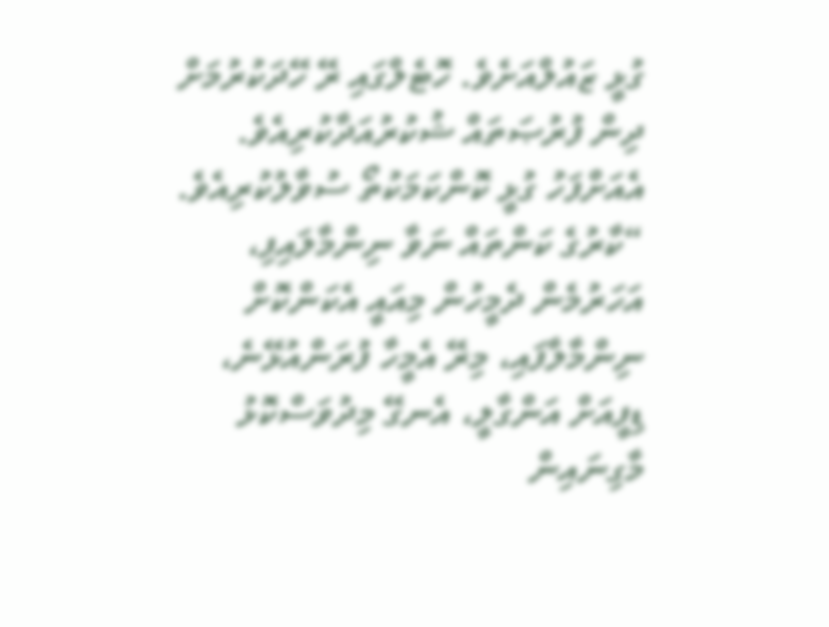ގުޅީ ޒައުލްއަށެވެ. ހޮޓެލްގައި ރޭ ހޭދަކުރުމަށް ދިން ފުރުޞަތައް ޝުކުރުއަދާކުރިއެވެ. އެއަށްފަހު ގުޅީ ކޮންކަމަކުތޯ ސުވާލުކުރިއެވެ.
“ކާރުގެ ކަންތައް ނަވާ ނިންމާލައިފި، އަހަރުމެން ދެމީހުން މިއައީ އެކަންކޮށް ނިންމާލާފައި، މިރޭ އެމީހާ ފުރަންއުޅޭނެ، ޑިފީއަށް އަންގާލީ، އެނގޭ މިދުވަސްކޮޅު މާގިނައިން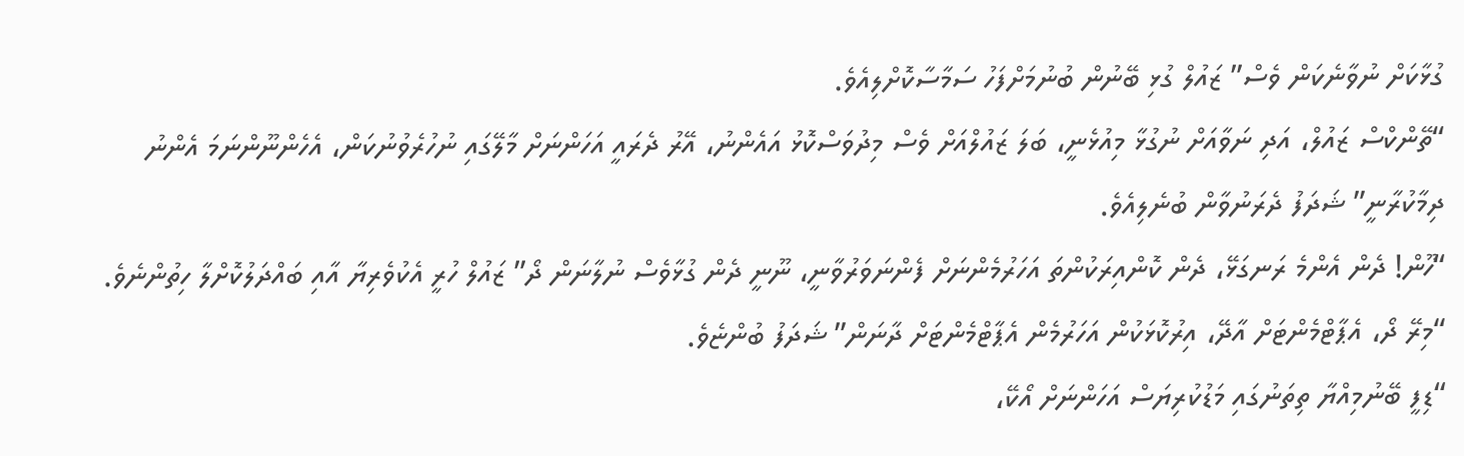ގުޅާކަށް ނުވާނެކަން ވެސް” ޒައުލް ގުޅި ބޭނުން ބުނުމަށްފަހު ސަމާސާކޮށްލިއެވެ.
“ތޭންކްސް ޒައުލް، އަދި ނަވާއަށް ނުގުޅާ މިއުޅެނީ، ބަލަ ޒައުލްއަށް ވެސް މިދުވަސްކޮޅު އައެންނު، އޭރު ދެރައީ އަހަންނަށް މާލޭގައި ނުހުރެވުނުކަން، އެހެންނޫންނަމަ އެންނު ދިމާކުރާނީ” ޝަދަފު ދެރަނުވާން ބުނެލިއެވެ.
“ހޫން! ދެން އެންމެ ރަނގަޅޭ، ދެން ކޮންއިރަކުންތަ އަހަރުމެންނަށް ފެންނަވަރުވާނީ، ނޫނީ ދެން ގުޅާވެސް ނުލާނަން ދޯ” ޒައުލް ހުރީ އެކުވެރިޔާ އާއި ބައްދަލުކޮށްލާ ހިތުންނެވެ.
“މިރޭ ދޯ، އެޕާޓްމެންޓަށް އާދޭ، އިރުކޮޅަކުން އަހަރުމެން އެޕާޓްމެންޓަށް ދާނަން” ޝަދަފު ބުންޏެވެ.
“ޑިފީ ބޭނުމިއްޔާ ތިތަނުގައި މަޑުކުރިޔަސް އަހަންނަށް އޯކޭ،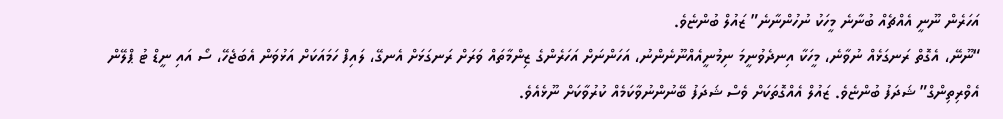އަހަރެން ނޫނީ އެއްޗެއް ބުނާނެ މީހަކު ނުހުންނާނެ” ޒައުލް ބުންޏެވެ.
“ނޫނޭ، އެގޮތް ރަނގަޅެއް ނުވާނެ، މީހަކާ އިނދެވުނީމަ ނިމުނީއެއްނޫނެންނު، އަހަންނަށް އަހަރެންގެ ޒިންމާތައް ވަރަށް ރަނގަޅަށް އެނގޭ، ލައިފް ހަމައަކަށް އަޅުވަން އެބަޖެހޭ، ސޯ އައި ނީޑް ޓު ޕްލޭން އެވްރިތިންގް” ޝަދަފު ބުންޏެވެ. ޒައުލް އެއްގޮތަކަށް ވެސް ޝަދަފު ބޭނުންނުވާކަމެއް ކުރުވާކަށް ނޫޅެއެވެ.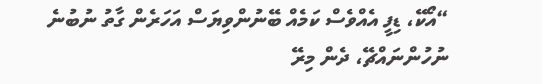“އޯކޭ، ޑިފީ އެއްވެސް ކަމެއް ބޭނުންވިޔަސް އަހަރެން ގާތު ނުބުނެ ނުހުންނައްޗޭ، ދެން މިރޭ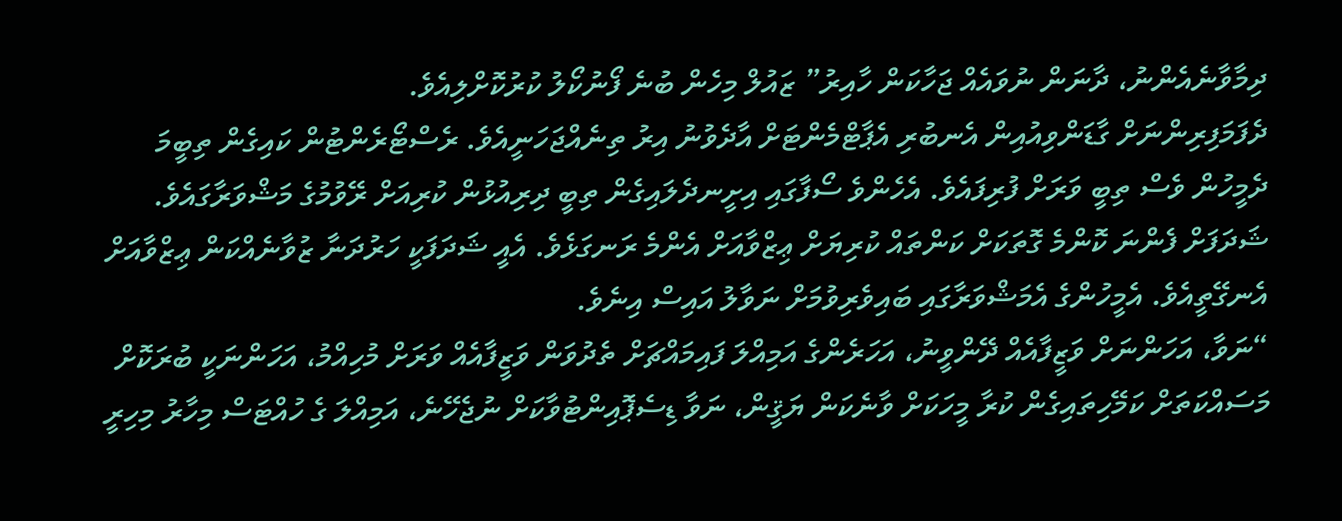ދިމާވާނެއެންނު، ދާނަން ނުވައެއް ޖަހާކަން ހާއިރު” ޒައުލް މިހެން ބުނެ ފޯނުކޯލު ކުރުކޮށްލިއެވެ.
ދެފަމަފިރިންނަށް ގާޑަންވިއުއިން އެނބުރި އެޕާޓްމެންޓަށް އާދެވުނު އިރު ތިނެއްޖަހަނީއެވެ. ރެސްޓޯރެންޓުން ކައިގެން ތިބީމަ ދެމީހުން ވެސް ތިބީ ވަރަށް ފުރިފައެވެ. އެހެންވެ ސޯފާގައި އިށީނދެލައިގެން ތިބީ ދިރިއުޅުން ކުރިއަށް ރޭވުމުގެ މަޝްވަރާގައެވެ. ޝަދަފަށް ފެންނަ ކޮންމެ ގޮތަކަށް ކަންތައް ކުރިޔަށް ޢިޒްވާއަށް އެންމެ ރަނގަޅެވެ. އެއީ ޝަދަފަކީ ހަރުދަނާ ޒުވާނެއްކަން ޢިޒްވާއަށް އެނގޭތީއެވެ. އެމީހުންގެ އެމަޝްވަރާގައި ބައިވެރިވުމަށް ނަވާލު އައިސް އިނެވެ.
“ނަވާ، އަހަންނަށް ވަޒީފާއެއް ދޭންވީނު، އަހަރެންގެ އަމިއްލަ ފައިމައްޗަށް ތެދުވަން ވަޒީފާއެއް ވަރަށް މުހިއްމު، އަހަންނަކީ ބުރަކޮށް މަސައްކަތަށް ކަމޭހިތައިގެން ކުރާ މީހަކަށް ވާނެކަން ޔަޤީން، ނަވާ ޑިސެޕޮއިންޓުވާކަށް ނުޖެހޭނެ، އަމިއްލަ ގެ ހުއްޓަސް މިހާރު މިހިރީ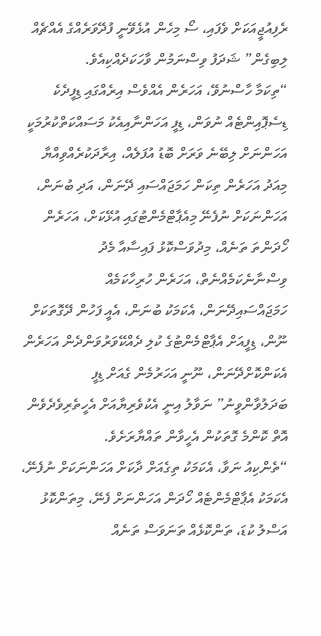ރެފިއުޖީއަކަށް ވެފައި، ސޯ މިހެން އުޅެވޭނީ ފުދޭވަރެއްގެ އެއްޗެއް ލިބިގެން” ޝަދަފު ވިސްނަމުން ވާހަކަދެއްކިއެވެ.
“ތިކަމާ ހާސްނުވޭ، އަހަރެން އެއްވެސް އިރެއްގައި ޑިފީދެކެ ޑިސެޕޮއިންޓެއް ނުވަން، ޑިފީ އަހަންނާއިއެކު މަސައްކަތްކުރުމަކީ އަހަންނަށް ލިބޭނެ ވަރަށް ބޮޑު އުފަލެއް، އިރާދަކުރެއްވިއްޔާ މިއަދު އަހަރެން ތިކަން ހަމަޖައްސައި ދޭނަން، އަދި ބުނަން، އަހަންނަކަށް ނުފެނޭ މިއެޕާޓްމެންޓުގައި އުޅޭކަށް، އަހަރެން ހޯދަންތަ ތަނެއް، މިދުވަސްކޮޅު ފައިސާއާ މެދު ވިސްނާނެކަމެއްނެތް، އަހަރެން ހުރިހާކަމެއް ހަމަޖައްސައިދޭނަން، އެކަމަކު ބުނަން، އެއީ ފަހުން ދޭގޮތަކަށް ނޫން، ޑިފީއަށް އެޕާޓްމެންޓުގެ ކުލި ދެއްކޭވަރުވަންދެން އަހަރެން އެކަންކޮށްދޭނަން، ނޫނީ އަހަރުމެން ގެއަށް ޑިފީ ބަދަލުވާންވީނު” ނަވާލު އިނީ އެކުވެރިޔާއަށް އެހީތެރިވެދެވެން އޮތް ކޮންމެ ގޮތަކުން އެހީވާން ތައްޔާރަށެވެ.
“ތެންކިއު ނަވާ، އެކަމަކު ތިގެއަށް ދާކަށް އަހަންނަކަށް ނުފެނޭ، އެކަމަކު އެޕާޓްމެންޓެއް ހޯދަން އަހަންނަށް ފެނޭ، މިތަންކޮޅު އަސްލު ކުޑަ، ތަންކޮޅެއް ތަނަވަސް ތަނެއް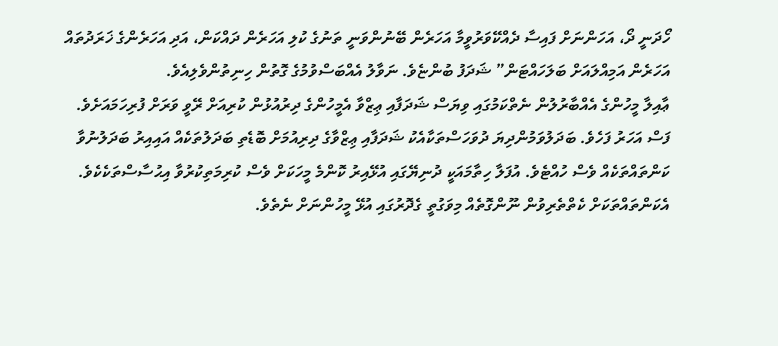ހޯދަނީ ދޯ، އަހަންނަށް ފައިސާ ދެއްކޭވަރުވީމާ އަހަރެން ބޭނުންވަނީ ތަނުގެ ކުލި އަހަރެން ދައްކަން، އަދި އަހަރެންގެ ޚަރަދުތައް އަހަރެން އަމިއްލައަށް ބަލަހައްޓަން” ޝަދަފު ބުންޏެވެ. ނަވާލު އެއްބަސްވުމުގެ ގޮތުން ހިނިތުންވެލިއެވެ.
ޢާއިލާ މީހުންގެ އެއްބާރުލުން ނެތްކަމުގައި ވިޔަސް ޝަދަފާއި ޢިޒްވާ އެމީހުންގެ ދިރުއުޅުން ކުރިއަށް ރޭވީ ވަރަށް ފުރިހަމައަށެވެ.
ފަސް އަހަރު ފަހެވެ. ބަދަލުވަމުންދިޔަ ދުވަހަސްތަކާއެކު ޝަދަފާއި ޢިޒްވާގެ ދިރިއުމަށް ބޮޑެތި ބަދަލުތަކެއް އައިއިރު ބަދަލުނުވާ ކަންތައްތަކެއް ވެސް ހުއްޓެވެ. އުފަލާ ހިތާމައަކީ ދުނިޔޭގައި އުޅޭއިރު ކޮންމެ މީހަކަށް ވެސް ކުރިމަތިކުރުވާ އިޙުސާސްތަކެކެވެ. އެކަންތައްތަކަށް ކެތްތެރިވުން ނޫންގޮތެއް މިވަގުތީ ގެދޮރުގައި އުޅޭ މީހުންނަށް ނެތެވެ.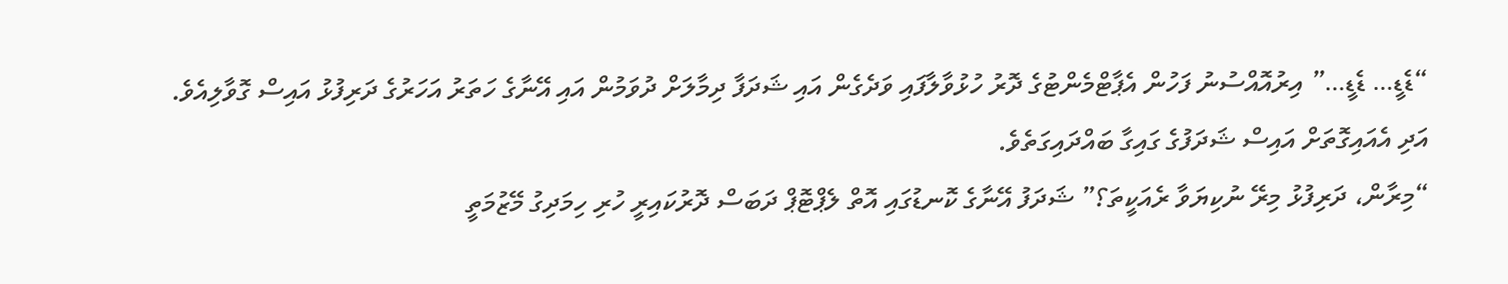“ޑެޑީ… ޑެޑީ…” އިރުއޮއްސުނު ފަހުން އެޕާޓްމެންޓުގެ ދޮރު ހުޅުވާލާފައި ވަދެގެން އައި ޝަދަފާ ދިމާލަށް ދުވަމުން އައި އޭނާގެ ހަތަރު އަހަރުގެ ދަރިފުޅު އައިސް ގޮވާލިއެވެ. އަދި އެއައިގޮތަށް އައިސް ޝަދަފުގެ ގައިގާ ބައްދައިގަތެވެ.
“މިރާން، ދަރިފުޅު މިރޭ ނުކިޔަވާ ރެއަކީތަ؟” ޝަދަފު އޭނާގެ ކޮނޑުގައި އޮތް ލެޕްޓޮޕް ދަބަސް ދޮރުކައިރީ ހުރި ހިމަދިގު މޭޒުމަތީ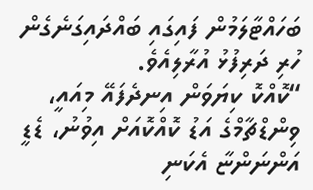ބަހައްޓާލަމުން ފައިގައި ބައްދައިގަނެގެން ހުރި ދަރިފުޅު އުރާލިއެވެ.
“ކޮއްކޮ ކިޔަވަން އިނދެފައޭ މިއައީ، ވިންޑްޗާމްގެ އަޑު ކޮއްކޮއަށް އިވުނު، ޑެޑީ އަންނަންޏާ އެކަނި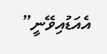އެއަޑުއިވޭނީ”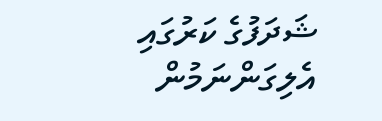ޝަދަފުގެ ކަރުގައި އެލިގަންނަމުން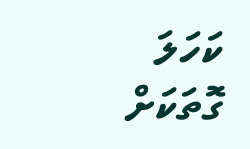ކަހަލަ ގޮތަކަށް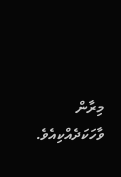މިރާން ވާހަކަދެއްކިއެވެ.